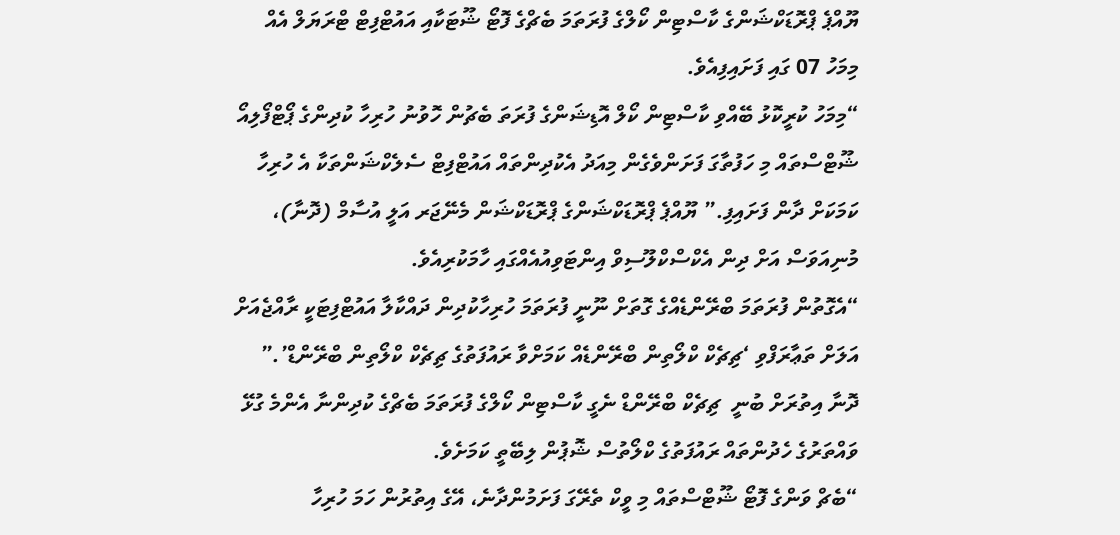ޔޫއްޕެ ޕްރޮޑަކްޝަންގެ ކާސްޓިން ކޯލްގެ ފުރަތަމަ ބެޗްގެ ފޮޓޯ ޝޫޓަކާއި އައުޓްފިޓް ޓްރަޔަލް އެއް މިމަހު 07 ގައި ފަށައިފިއެވެ.
“މިމަހު ކުރީކޮޅު ބޭއްވި ކާސްޓިން ކޯލް އޮޑިޝަންގެ ފުރަތަ ބެޗުން ހޮވުނު ހުރިހާ ކުދިންގެ ޕޯޓްފޯލިއޯ ޝޫޓްސްތައް މި ހަފުތާގަ ފަށަންވެގެން މިއަދު އެކުދިންތައް އައުޓްފިޓް ސެލެކްޝަންތަކާ އެ ހުރިހާ ކަމަކަށް ދާން ފަށައިފި.” ޔޫއްޕެ ޕްރޮޑަކްޝަންގެ ޕްރޮޑަކްޝަން މެނޭޖަރ އަލީ އުސާމް (ދޮނާ)، މުނިއަވަސް އަށް ދިން އެކްސްކްލޫސިވް އިންޓަވިއުއެއްގައި ހާމަކުރިއެވެ.
“އެގޮތުން ފުރަތަމަ ބްރޭންޑެއްގެ ގޮތަށް ނޫނީ ފުރަތަމަ ހުރިހާކުދިން ދައްކާލާ އައުޓްފިޓަކީ ރާއްޖެއަށް އަލަށް ތަޢާރަފްވި ‘ޗިޗެކް ކްލޯތިން ބްރޭންޑެއް ކަމަށްވާ ރައުފަތުގެ ޗިޗެކް ކްލޯތިން ބްރޭންޑް’.” ދޮނާ އިތުރަށް ބުނީ  ޗިޗެކް ބްރޭންޑް ނެގީ ކާސްޓިން ކޯލްގެ ފުރަތަމަ ބެޗްގެ ކުދިންނާ އެންމެ ގުޅޭ ވައްތަރުގެ ހެދުންތައް ރައުފަތުގެ ކްލޯތުސް ޝޮޕުން ލިބޭތީ ކަމަށެވެ.
“ބެޗް ވަންގެ ފޮޓޯ ޝޫޓްސްތައް މި ވީކް ތެރޭގަ ފަށަމުންދާނެ، އޭގެ އިތުރުން ހަމަ ހުރިހާ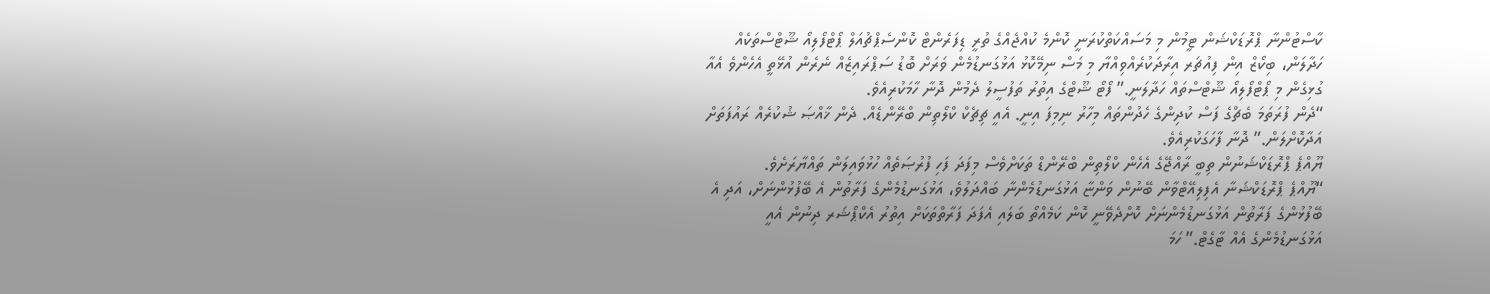ކާސްޓުންނާ ޕްރޮޑަކްޝަން ޓީމުން މި މަސައްކަތްކުރަނީ ކޮންމެ ކުއްޖެއްގެ ތުރީ ޑިފަރެންޓް ކޮންސެޕްޗުއަލް ޕޯޓްފޯލިއޯ ޝޫޓްސްތަކެއް ހަދާލަން، ބިކޯޒް އިން ފިއުޗަރ އިރާދަކުރެއްވިއްޔާ މި މަސް ނިމޭކޮޅު އަޅުގަނޑުމެން ވަރަށް ބޮޑު ސަޕްރައިޒެއް ނެރެން އުޅޭތީ އެހެންވެ އެއާ ގުޅިގެން މި ޕޯޓްފޯލިއޯ ޝޫޓްސްތައް ހަދާލަނީ.” ފޯޓޯ ޝޫޓްގެ އިތުރު ތަފުސީލު ދެމުން ދޮނާ ހާމަކުރިއެވެ.
“ދެން ފުރަތަމަ ބެޗްގެ ފަސް ކުދިންގެ ހެދުންތައް މިހާރު ނިމިފަ އިނީ. އެއީ ޗިޗެކް ކްލޯތިން ބްރޭންޑެއް. ދެން ޚާއްޞަ ޝުކުރެއް ރައުފަތަށް އަދާކޮށްލަން.” ދޮނާ ފާހަގަކުރިއެވެ.
ޔޫއްޕެ ޕްރޮޑަކްޝަނުން ތިބީ ރާއްޖޭގެ އެހެން ކްލޯތިން ބްރޭންޑް ތަކަށްވެސް މިފަދަ ފަހި ފުރުޞަތެއް ހުޅުވައިލަން ތައްޔާރަށެވެ.
“ޔޫއްޕެ ޕްރޮޑަކްޝަނާ އެފިލިއޭޓްވާން ބޭނުން ވަންޏާ އަޅުގަނޑުމެންނާ ބައްދަލުވެ، އަޅުގަނޑުމެންގެ ފަރާތުން އެ ބޭފުޅުންނަށް، އަދި އެ ބޭފުޅުންގެ ފަރާތުން އަޅުގަނޑުމެންނަށް ކޮށްދެވޭނީ ކޮން ކަމެއްތޯ ބަލައި އެފަދަ ފަރާތްތަކަށް އިތުރު އެކްޕޯޝަރ ދިނުން އެއީ އަޅުގަނޑުމެންގެ އެއް ޓާގެޓް.” ހަމަ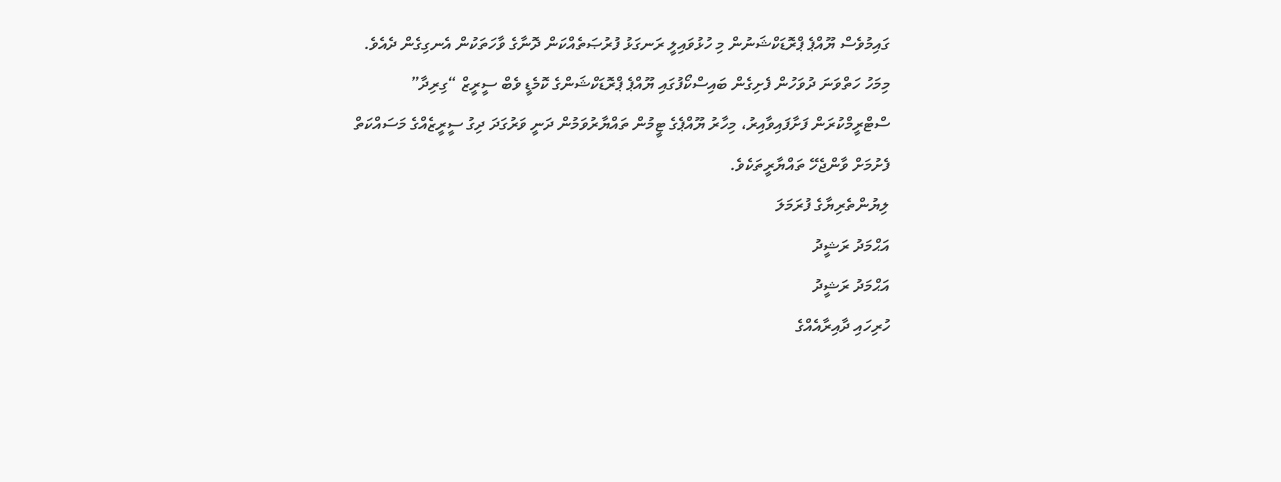ގައިމުވެސް ޔޫއްޕެ ޕްރޮޑަކްޝަނުން މި ހުޅުވައިލީ ރަނގަޅު ފުރުޞަތެއްކަން ދޮނާގެ ވާހަތަކުން އެނގިގެން ދެއެވެ.
މިމަހު ހަތްވަނަ ދުވަހުން ފެށިގެން ބައިސްކޯފުގައި ޔޫއްޕެ ޕްރޮޑަކްޝަންގެ ކޮމެޑީ ވެބް ސީރީޒް “ގިރިދާ” ސްޓްރީމްކުރަން ފަށާފައިވާއިރު، މިހާރު ޔޫއްޕެގެ ޓީމުން ތައްޔާރުވަމުން ދަނީ ވަރުގަދަ ދިގު ސީރީޒެއްގެ މަސައްކަތް ފެށުމަށް ވާންޖެހޭ ތައްޔާރީތަކެވެ.
ލިޔުންތެރިޔާގެ ފުރަމަލަ
އަޙްމަދު ރަޝީދު
އަޙްމަދު ރަޝީދު
ހުރިހައި ދާއިރާއެއްގެ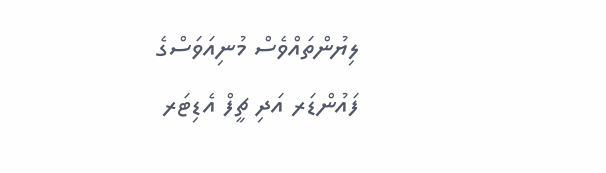ލިޔުންތައްވެސް މުނިއަވަސްގެ ފައުންޑަރ އަދި ޗީފް އެޑިޓަރ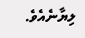ލިޔާނެއެވެ.